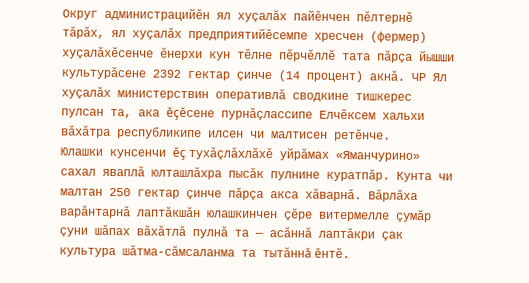Округ администрацийĕн ял хуçалăх пайĕнчен пĕлтернĕ тăрăх, ял хуçалăх предприятийĕсемпе хресчен (фермер) хуçалăхĕсенче ĕнерхи кун тĕлне пĕрчĕллĕ тата пăрçа йышши культурăсене 2392 гектар çинче (14 процент) акнă. ЧР Ял хуçалăх министерствин оперативлă сводкине тишкерес пулсан та, ака ĕçĕсене пурнăçлассипе Елчĕксем хальхи вăхăтра республикипе илсен чи малтисен ретĕнче.
Юлашки кунсенчи ĕç тухăçлăхлăхĕ уйрăмах «Яманчурино» сахал яваплă юлташлăхра пысăк пулнине куратпăр. Кунта чи малтан 250 гектар çинче пăрçа акса хăварнă. Вăрлăха варăнтарнă лаптăкшăн юлашкинчен çĕре витермелле çумăр çуни шăпах вăхăтлă пулнă та — асăннă лаптăкри çак культура шăтма-сăмсаланма та тытăннă ĕнтĕ.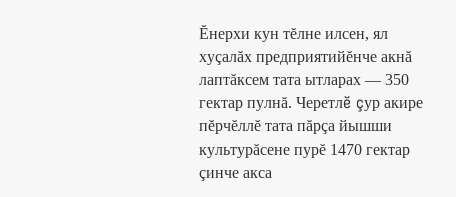Ĕнерхи кун тĕлне илсен, ял хуçалăх предприятийĕнче акнă лаптăксем тата ытларах — 350 гектар пулнă. Черетлĕ çур акире пĕрчĕллĕ тата пăрçа йышши культурăсене пурĕ 1470 гектар çинче акса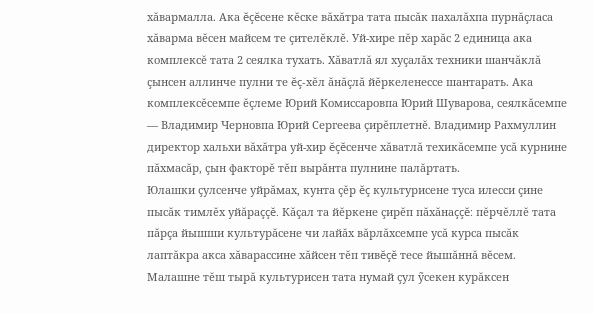хăвармалла. Ака ĕçĕсене кĕске вăхăтра тата пысăк пахалăхпа пурнăçласа хăварма вĕсен майсем те çителĕклĕ. Уй-хире пĕр харăс 2 единица ака комплексĕ тата 2 сеялка тухать. Хăватлă ял хуçалăх техники шанчăклă çынсен аллинче пулни те ĕç-хĕл ăнăçлă йĕркеленессе шантарать. Ака комплексĕсемпе ĕçлеме Юрий Комиссаровпа Юрий Шуварова, сеялкăсемпе — Владимир Черновпа Юрий Сергеева çирĕплетнĕ. Владимир Рахмуллин директор хальхи вăхăтра уй-хир ĕçĕсенче хăватлă техикăсемпе усă курнине пăхмасăр, çын факторĕ тĕп вырăнта пулнине палăртать.
Юлашки çулсенче уйрăмах, кунта çĕр ĕç культурисене туса илесси çине пысăк тимлĕх уйăраççĕ. Кăçал та йĕркене çирĕп пăхăнаççĕ: пĕрчĕллĕ тата пăрçа йышши культурăсене чи лайăх вăрлăхсемпе усă курса пысăк лаптăкра акса хăварассине хăйсен тĕп тивĕçĕ тесе йышăннă вĕсем. Малашне тĕш тырă культурисен тата нумай çул ỹсекен курăксен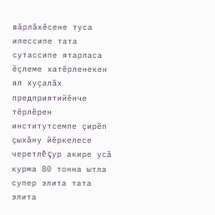вăрлăхĕсене туса илессипе тата сутассипе ятарласа ĕçлеме хатĕрленекен ял хуçалăх предприятийĕнче тĕрлĕрен институтсемпе çирĕп çыхăну йĕркелесе черетлĕ çур акире усă курма 80 тонна ытла супер элита тата элита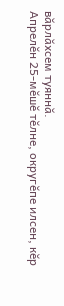вăрлăхсем туяннă.
Апрелĕн 25-мĕшĕ тĕлне, округĕпе илсен, кĕр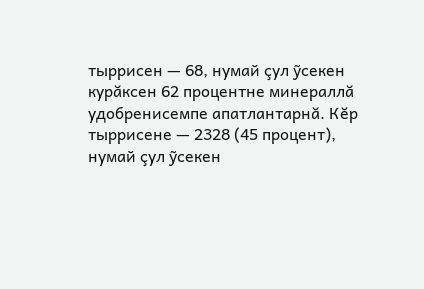тыррисен — 68, нумай çул ỹсекен курăксен 62 процентне минераллă удобренисемпе апатлантарнă. Кĕр тыррисене — 2328 (45 процент), нумай çул ỹсекен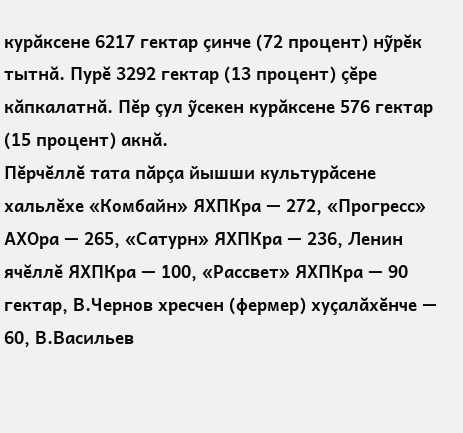курăксене 6217 гектар çинче (72 процент) нỹрĕк тытнă. Пурĕ 3292 гектар (13 процент) çĕре кăпкалатнă. Пĕр çул ỹсекен курăксене 576 гектар (15 процент) акнă.
Пĕрчĕллĕ тата пăрçа йышши культурăсене хальлĕхе «Комбайн» ЯХПКра — 272, «Прогресс» АХОра — 265, «Сатурн» ЯХПКра — 236, Ленин ячĕллĕ ЯХПКра — 100, «Рассвет» ЯХПКра — 90 гектар, В.Чернов хресчен (фермер) хуçалăхĕнче — 60, В.Васильев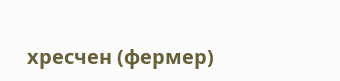хресчен (фермер)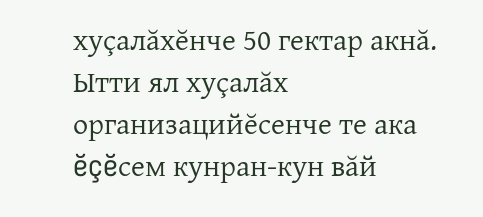хуçалăхĕнче 50 гектар акнă. Ытти ял хуçалăх организацийĕсенче те ака ĕçĕсем кунран-кун вăй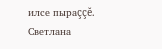илсе пыраççĕ.
Светлана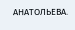АНАТОЛЬЕВА.